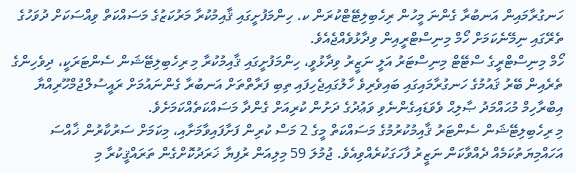ހަނގުރާމައިން އަނބުރާ ގެންނަ މީހުން ރިހެބިލިޓޭޓްކުރަން ކ. ހިންމަފުށީގައި ޤާއިމުކުރާ މަރުކަޒުގެ މަސައްކަތް ވިއްސަކަށް ދުވަހުގެ ތެރޭގައި ނިމޭނެކަމަށް ހޯމް މިނިސްޓްރީއިން ވިދާޅުވެއްޖެއެވެ.
ހޯމް މިނިސްޓްރީގެ ސްޓޭޓް މިނިސްޓަރު އަލީ ނަޒީރު ވިދާޅުވީ، ހިންމަފުށީގައި ޤާއިމުކުރާ މި ރިހެބިލިޓޭޝަން ސެންޓަރަކީ، ދިވެހިންގެ ތެރެއިން ބޭރު ޤައުމުގެ ހަނގުރާމައިގައި ބައިވެރިވެ ހާލުގައިޖެހިފައި ތިބި ފަރާތްތަށް އަނބުރާ ގެންނައުމަށް ރައީސުލްޖުމްހޫރިއްޔާ އިބްރާހިމް މުޙައްމަދު ޞާލިޙް ވެވަޑައިގެންނެވި ވަޢުދުގެ ދަށުން ކުރިއަށް ގެންދާ މަސައްކަތެއްކަމަށެވެ.
މި ރިހެބިލިޓޭޝަން ސެންޓަރު ޤާއިމުކުރުމުގެ މަސައްކަތް މީގެ 2 މަސް ކުރިން ފަށާފައިވާމަށާއި، މިކަމަށް ސަރުކާރުން ޚާއްސަ އަހައްމިޔަތުކަމެއް ދެއްވާކަން ނަޒީރު ފާހަގަކުރެއްވިއެވެ. ޖުމުލަ 59 މިލިއަން ރުފިޔާ ޚަރަދުކޮށްގެން ތަރައްޤީކުރާ މި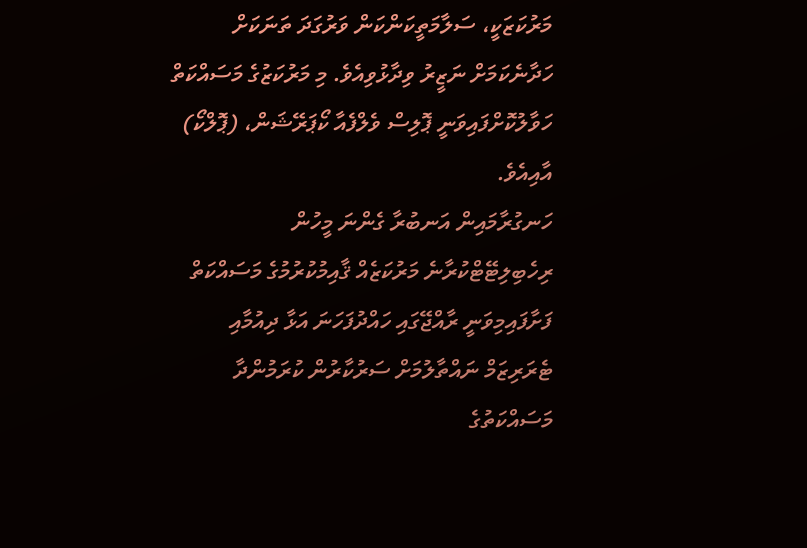މަރުކަޒަކީ، ސަލާމަތީކަންކަން ވަރުގަދަ ތަނަކަށް ހަދާނެކަމަށް ނަޒީރު ވިދާޅުވިއެވެ. މި މަރުކަޒުގެ މަސައްކަތް ހަވާލުކޮށްފައިވަނީ ޕޮލިސް ވެލްފެއާ ކޯޕަރޭޝަން، (ޕޮލްކޯ) އާއިއެވެ.
ހަނގުރާމައިން އަނބުރާ ގެންނަ މީހުން ރިހެބިލިޓޭޓްކުރާނެ މަރުކަޒެއް ޤާއިމުކުރުމުގެ މަސައްކަތް ފަށާފައިމިވަނީ ރާއްޖޭގައި ހައްދުފަހަނަ އަޅާ ދިއުމާއި ޓެރަރިޒަމް ނައްތާލުމަށް ސަރުކާރުން ކުރަމުންދާ މަސައްކަތުގެ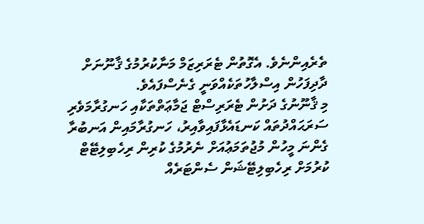ތެރެއިންނެވެ. އެގޮތުން ޓެރަރިޒަމް މަނާކުރުމުގެ ޤާނޫނަށް ދާދިފަހުން އިސްލާހުތަކެއްވަނީ ގެނެސްފައެވެ.
މި ޤާނޫނުގެ ދަށުން ޓެރަރިސްޓް ޖަމާޢަތްތަކާއި ހަނގުރާމަވެރި ސަރަޙައްދުތައް ކަނޑައެޅާފައިވާއިރު، ހަނގުރާމައިން އަނބުރާ ގެންނަ މީހުން މުޖުތަމަޢުއަށް ނެރުމުގެ ކުރިން ރިހެބިލިޓޭޓް ކުރުމަށް ރިހެބިލިޓޭޝަން ސެންޓަރެއް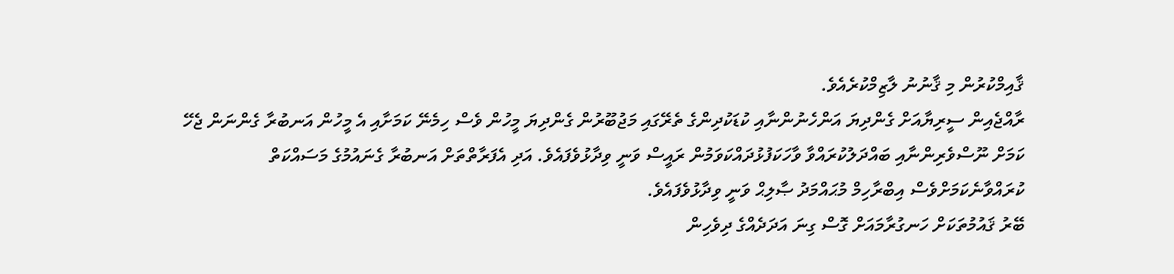ޤާއިމްކުރުން މި ޤާނުނު ލާޒިމްކުރެއެވެ.
ރާއްޖެއިން ސީރިޔާއަށް ގެންދިޔަ އަންހެނުންނާއި ކުޑަކުދިންގެ ތެރޭގައި މަޖުބޫރުން ގެންދިޔަ މީހުން ވެސް ހިމެނޭ ކަމަށާއި އެ މީހުން އަނބުރާ ގެންނަން ޖެހޭ ކަމަށް ނޫސްވެރިންނާއި ބައްދަލުކުރައްވާ ވާހަކަފުޅުދައްކަވަމުން ރައީސް ވަނީ ވިދާޅުވެފައެވެ. އަދި އެފަރާތްތަށް އަނބުރާ ގެނައުމުގެ މަސައްކަތް ކުރައްވާނެކަމަށްވެސް އިބްރާހިމް މުޙައްމަދު ޞާލިޙް ވަނީ ވިދާޅުވެފައެވެ.
ބޭރު ޤައުމުތަކަށް ހަނގުރާމައަށް ގޮސް ގިނަ އަދަދެއްގެ ދިވެހިން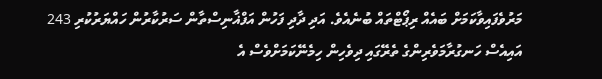މަރުވެފައިވާކަމަށް ބައެއް ރިޕޯޓްތައް ބުނެއެވެ. އަދި ދާދި ފަހުން އަފްޣާނިސްތާން ސަރުކާރުން ހައްޔަރުކުރި 243 އައިއެސް ހަނގުރާމަވެރިންގެ ތެރޭގައި ދިވެހިން ހިމެނޭކަމަށްވެސް އެ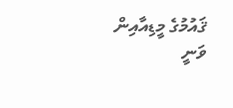ޤައުމުގެ މީޑިއާއިން ވަނީ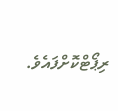ރިޕޯޓްކޮށްފައެވެ.